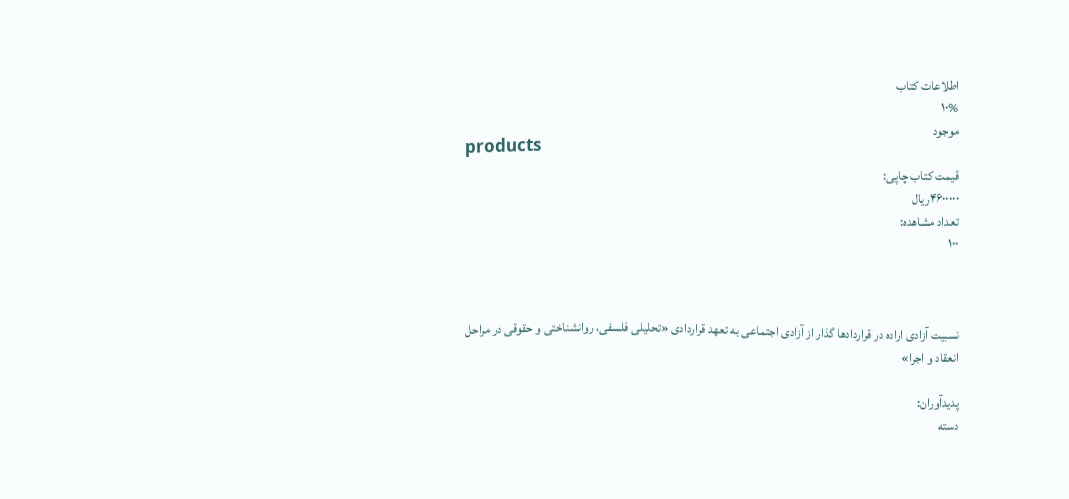اطلاعات کتاب
۱۰%
موجود
products
قیمت کتاب چاپی:
۴۶۰۰۰۰۰ريال
تعداد مشاهده:
۱۰۰



نسبیت آزادی اراده در قراردادها گذار از آزادی اجتماعی به تعهد قراردادی «تحلیلی فلسفی، روانشناختی و حقوقی در مراحل انعقاد و اجرا»

پدیدآوران:
دسته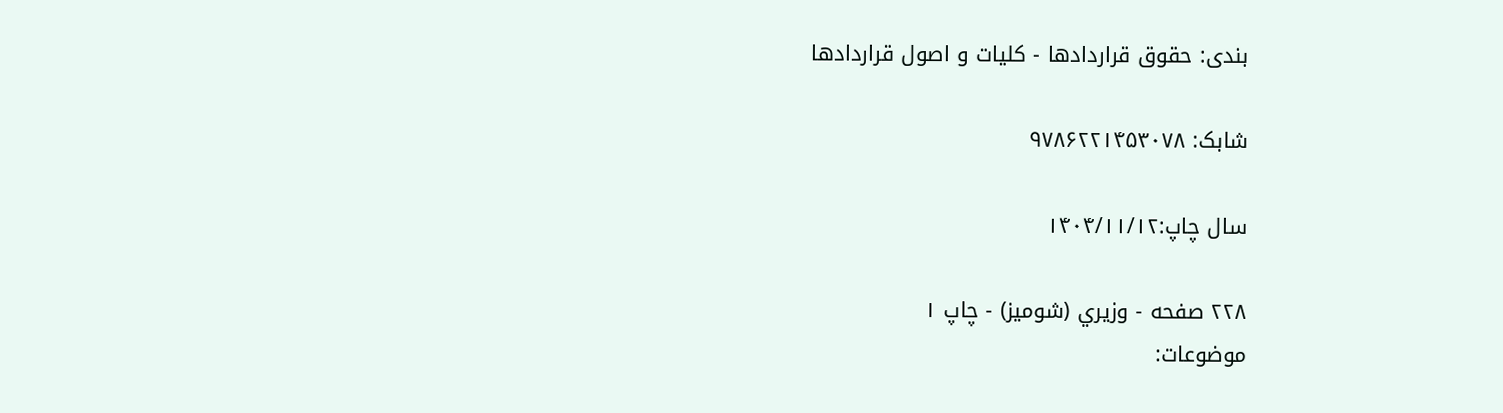بندی: حقوق قراردادها - كليات و اصول قراردادها

شابک: ۹۷۸۶۲۲۱۴۵۳۰۷۸

سال چاپ:۱۴۰۴/۱۱/۱۲

۲۲۸ صفحه - وزيري (شوميز) - چاپ ۱
موضوعات: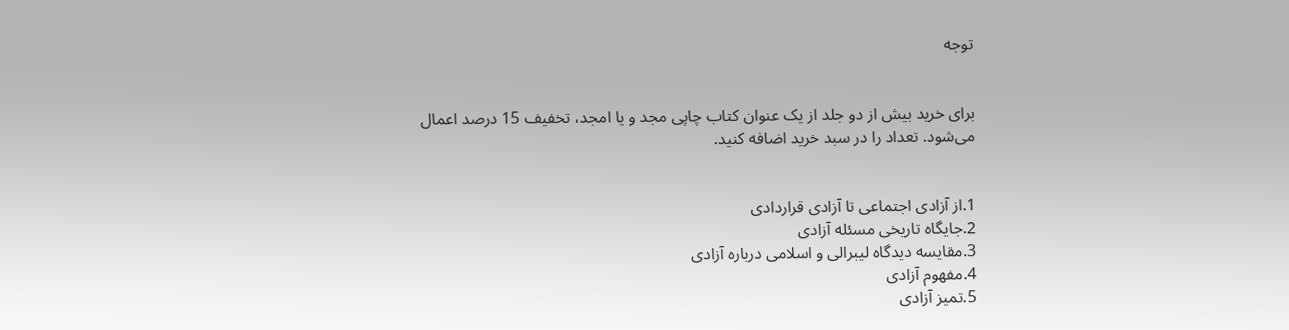توجه


برای خرید بیش از دو جلد از یک عنوان کتاب‌ چاپی مجد و یا امجد، تخفیف 15 درصد اعمال می‌شود. تعداد را در سبد خرید اضافه کنید.


1.از آزادی اجتماعی تا آزادی قراردادی
2.جایگاه تاریخی مسئله آزادی
3.مقایسه دیدگاه لیبرالی و اسلامی درباره آزادی
4.مفهوم آزادی
5.تمیز آزادی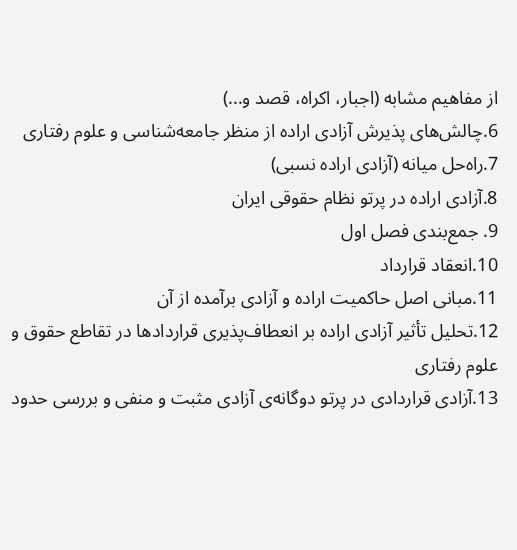از مفاهیم مشابه (اجبار، اکراه، قصد و...)
6.چالش‌های پذیرش آزادی اراده از منظر جامعه‌شناسی و علوم رفتاری
7.راه‌حل میانه (آزادی اراده نسبی)
8.آزادی اراده در پرتو نظام حقوقی ایران
9. جمع‌بندی فصل اول
10.انعقاد قرارداد
11.مبانی اصل حاکمیت اراده و آزادی برآمده از آن
12.تحلیل تأثیر آزادی اراده بر انعطاف‌پذیری قراردادها در تقاطع حقوق و علوم رفتاری
13.آزادی قراردادی در پرتو دوگانه‌ی آزادی مثبت و منفی و بررسی حدود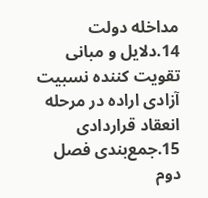مداخله دولت
14.دلایل و مبانی تقویت کننده نسبیت آزادی اراده در مرحله انعقاد قراردادی
15.جمع‌بندی فصل دوم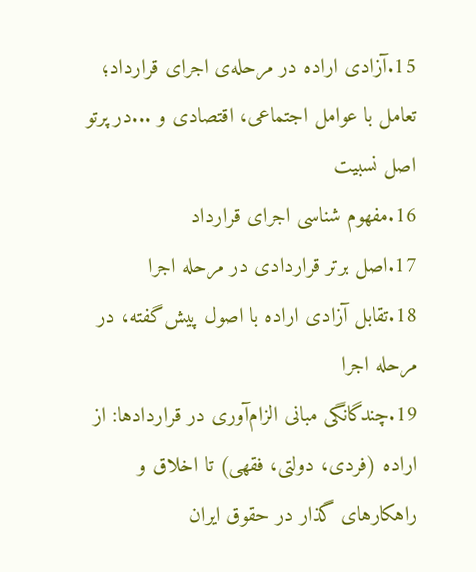15.آزادی اراده در مرحله‌ی اجرای قرارداد؛ تعامل با عوامل اجتماعی، اقتصادی و ...در پرتو اصل نسبیت
16.مفهوم شناسی اجرای قرارداد
17.اصل برتر قراردادی در مرحله اجرا
18.تقابل آزادی اراده با اصول پیش‌گفته، در مرحله اجرا
19.چندگانگی مبانی الزام‌آوری در قراردادها: از اراده (فردی، دولتی، فقهی) تا اخلاق و راهکارهای گذار در حقوق ایران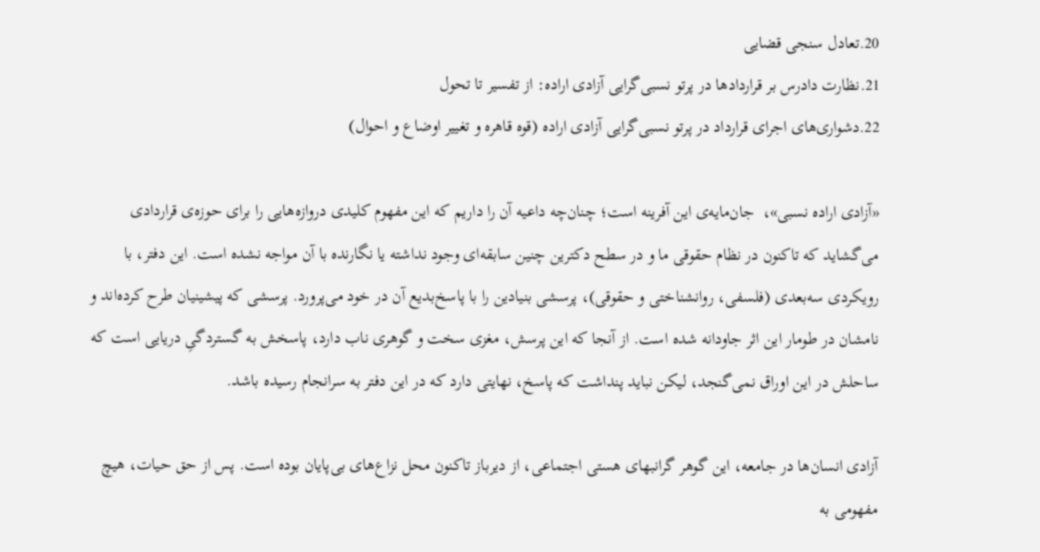20.تعادل سنجی قضایی
21.نظارت دادرس بر قراردادها در پرتو نسبی‌گرایی آزادی اراده: از تفسیر تا تحول
22.دشواری‌های اجرای قرارداد در پرتو نسبی‌گرایی آزادی اراده (قوه قاهره و تغییر اوضاع و احوال)

«آزادی اراده نسبی»،  جان‌مایه‌ی این آفرینه است؛ چنان‌چه داعیه آن را داریم که این مفهوم کلیدی دروازه‌هایی را برای حوزه‌ی قراردادی می‌گشاید که تاکنون در نظام حقوقی ما و در سطح دکترین چنین سابقه‌ای وجود نداشته یا نگارنده با آن مواجه نشده است. این دفتر، با رویکردی سه‌بعدی (فلسفی، روانشناختی و حقوقی)، پرسشی بنیادین را با پاسخ‌بدیع آن در خود می‌پرورد. پرسشی که پیشینیان طرح کرده‌اند و نامشان در طومار این اثر جاودانه شده است. از آنجا که این پرسش، مغزی سخت و گوهری ناب دارد، پاسخش به گستردگیِ دریایی است که ساحلش در این اوراق نمی‌گنجد، لیکن نباید پنداشت که پاسخ، نهایتی دارد که در این دفتر به سرانجام رسیده باشد.

آزادی انسان‌ها در جامعه، این گوهر گرانبهای هستی اجتماعی، از دیرباز تاکنون محل نزاع‌های بی‌پایان بوده است. پس از حق حیات، هیچ مفهومی به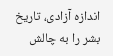اندازه آزادی، تاریخ بشر را به چالش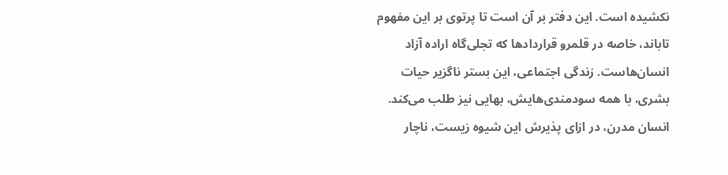نکشیده است. این دفتر بر آن است تا پرتوی بر این مفهوم تاباند، خاصه در قلمرو قراردادها که تجلی‌گاه اراده آزاد انسان‌هاست. زندگی اجتماعی، این بستر ناگزیر حیات بشری، با همه سودمندی‌هایش، بهایی نیز طلب می‌کند. انسان مدرن، در ازای پذیرش این شیوه زیست، ناچار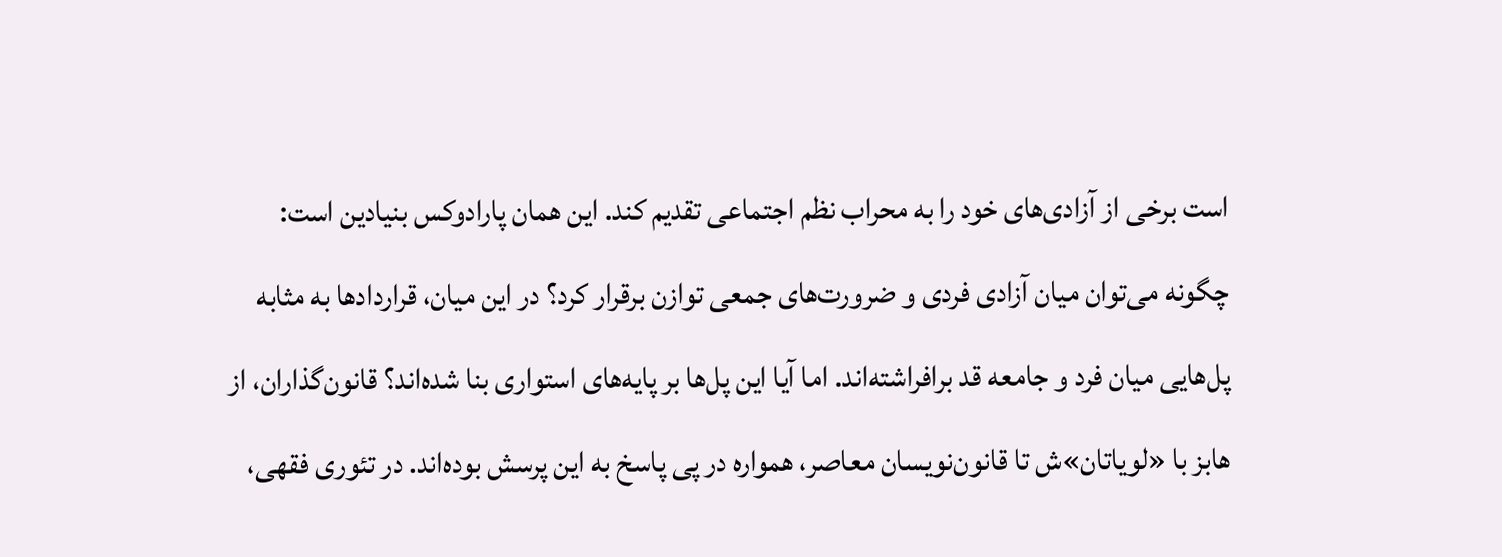است برخی از آزادی‌های خود را به محراب نظم اجتماعی تقدیم کند. این همان پارادوکس بنیادین است: چگونه می‌توان میان آزادی فردی و ضرورت‌های جمعی توازن برقرار کرد؟ در این میان، قراردادها به مثابه پل‌هایی میان فرد و جامعه قد برافراشته‌اند. اما آیا این پل‌ها بر پایه‌های استواری بنا شده‌اند؟ قانون‌گذاران، از هابز با «لویاتان»ش تا قانون‌نویسان معاصر، همواره در پی پاسخ به این پرسش بوده‌اند. در تئوری فقهی،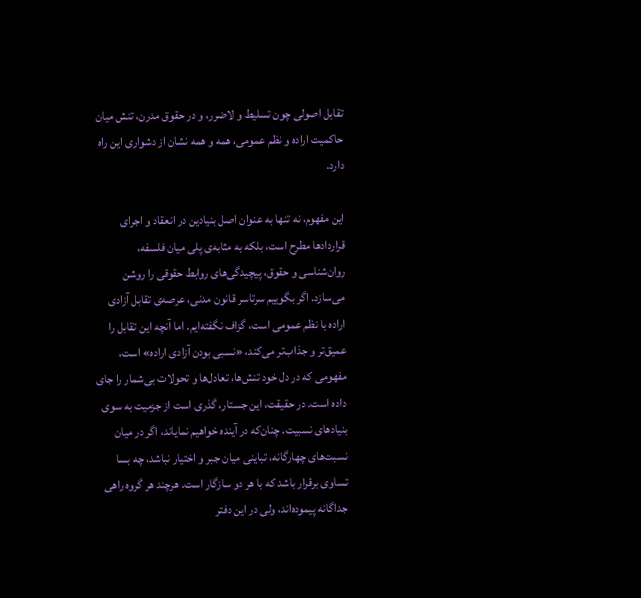تقابل اصولی چون تسلیط و لاضرر، و در حقوق مدرن، تنش میان حاکمیت اراده و نظم عمومی، همه و همه نشان از دشواری این راه دارد.

این مفهوم، نه تنها به عنوان اصل بنیادین در انعقاد و اجرای قراردادها مطرح است، بلکه به مثابه‌ی پلی میان فلسفه، روان‌شناسی و حقوق، پیچیدگی‌های روابط حقوقی را روشن می‌سازد. اگر بگوییم سرتاسر قانون مدنی، عرصه‌ی تقابل آزادی اراده با نظم عمومی است، گزاف نگفته‌ایم. اما آنچه این تقابل را عمیق‌تر و جذاب‌تر می‌کند، «نسبی بودن آزادی اراده» است، مفهومی که در دل خود تنش‌ها، تعادل‌ها و تحولات بی‌شمار را جای داده است. در حقیقت، این جستار، گذری است از جزمیت به سوی بنیادهای نسبیت. چنان‌که در آینده خواهیم نمایاند، اگر در میان نسبت‌های چهارگانه، تباینی میان جبر و اختیار نباشد، چه بسا تساوی برقرار باشد که با هر دو سازگار است. هرچند هر گروه راهی جداگانه پیموده‌اند، ولی در این دفتر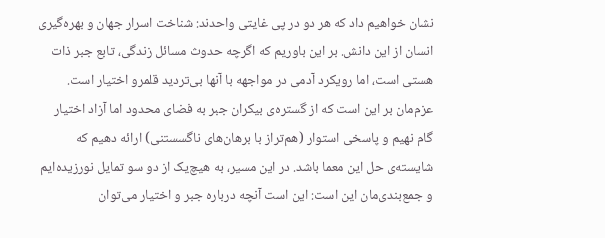نشان خواهیم داد که هر دو در پی غایتی واحدند: شناخت اسرار جهان و بهره‌گیری انسان از این دانش. بر این باوریم که اگرچه حدوث مسائل زندگی، تابع جبر ذات هستی است، اما رویکرد آدمی در مواجهه با آنها بی‌تردید قلمرو اختیار است. عزم‌مان بر این است که از گستره‌ی بیکران جبر به فضای محدود اما آزاد اختیار گام نهیم و پاسخی استوار (هم‌تراز با برهان‌های ناگسستنی) ارائه دهیم که شایسته‌ی حل این معما باشد. در این مسیر، به هیچ‌یک از دو سو تمایل نورزیده‌ایم و جمع‌بندی‌مان این است: این است آنچه درباره جبر و اختیار می‌توان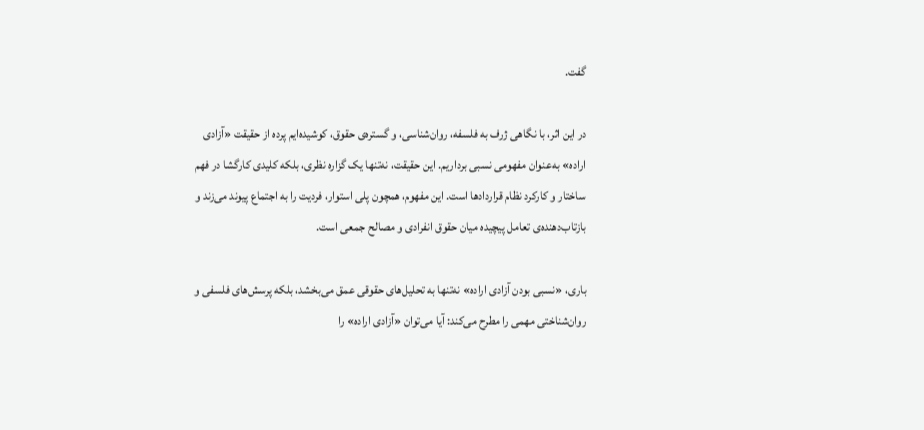گفت.

در این اثر، با نگاهی ژرف به فلسفه، روان‌شناسی، و گستره‌ی حقوق، کوشیده‌ایم پرده از حقیقت «آزادی اراده» به‌عنوان مفهومی نسبی برداریم. این حقیقت، نه‌تنها یک گزاره نظری، بلکه کلیدی کارگشا در فهم ساختار و کارکرد نظام قراردادها است. این مفهوم، همچون پلی استوار، فردیت را به اجتماع پیوند می‌زند و بازتاب‌دهنده‌ی تعامل پیچیده میان حقوق انفرادی و مصالح جمعی است.

باری، «نسبی بودن آزادی اراده» نه‌تنها به تحلیل‌های حقوقی عمق می‌بخشد، بلکه پرسش‌های فلسفی و روان‌شناختی مهمی را مطرح می‌کند: آیا می‌توان «آزادی اراده» را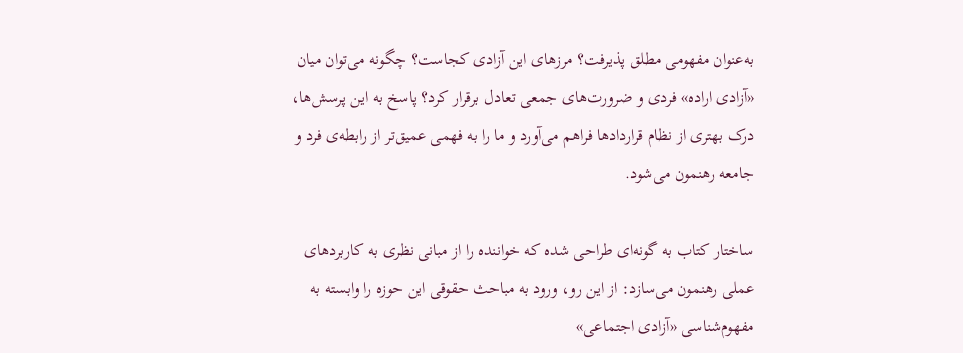به‌عنوان مفهومی مطلق پذیرفت؟ مرزهای این آزادی کجاست؟ چگونه می‌توان میان «آزادی اراده» فردی و ضرورت‌های جمعی تعادل برقرار کرد؟ پاسخ به این پرسش‌ها، درک بهتری از نظام قراردادها فراهم می‌آورد و ما را به فهمی عمیق‌تر از رابطه‌ی فرد و جامعه رهنمون می‌شود.

ساختار کتاب به گونه‌ای طراحی شده که خواننده را از مبانی نظری به کاربردهای عملی رهنمون می‌سازد: از این رو، ورود به مباحث حقوقی این حوزه را وابسته به مفهوم‌شناسی «آزادی اجتماعی»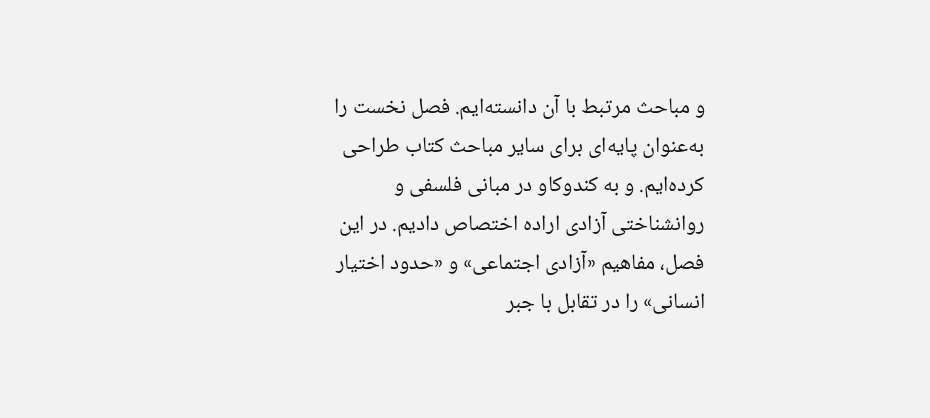و مباحث مرتبط با آن دانسته‌ایم. فصل نخست را به‌عنوان پایه‌ای برای سایر مباحث کتاب طراحی کرده‌ایم. و به کندوکاو در مبانی فلسفی و روانشناختی آزادی اراده اختصاص دادیم. در این فصل، مفاهیم «آزادی اجتماعی» و «حدود اختیار انسانی» را در تقابل با جبر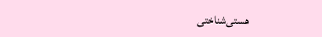هستی‌شناختی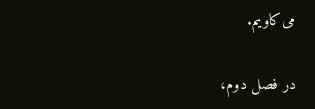می‌کاویم.

در فصل دوم،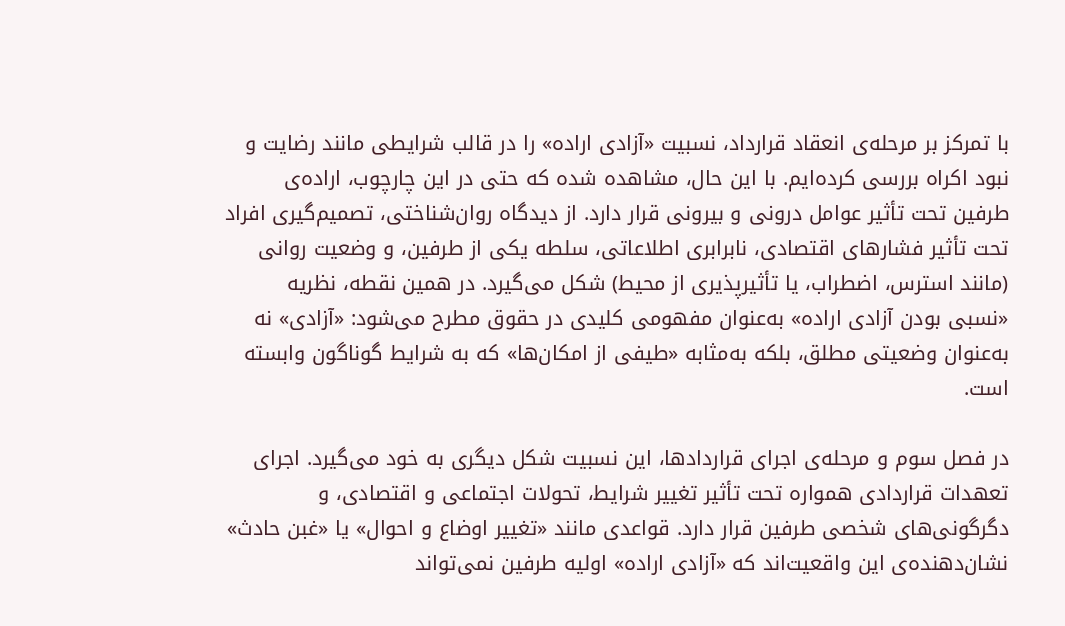با تمرکز بر مرحله‌ی انعقاد قرارداد، نسبیت «آزادی اراده» را در قالب شرایطی مانند رضایت و نبود اکراه بررسی کرده‌ایم. با این حال، مشاهده شده که حتی در این چارچوب، اراده‌ی طرفین تحت تأثیر عوامل درونی و بیرونی قرار دارد. از دیدگاه روان‌شناختی، تصمیم‌گیری افراد تحت تأثیر فشارهای اقتصادی، نابرابری اطلاعاتی، سلطه یکی از طرفین، و وضعیت روانی (مانند استرس، اضطراب، یا تأثیرپذیری از محیط) شکل می‌گیرد. در همین نقطه، نظریه «نسبی بودن آزادی اراده» به‌عنوان مفهومی کلیدی در حقوق مطرح می‌شود: «آزادی» نه به‌عنوان وضعیتی مطلق، بلکه به‌مثابه «طیفی از امکان‌ها» که به شرایط گوناگون وابسته است.

در فصل سوم و مرحله‌ی اجرای قراردادها، این نسبیت شکل دیگری به خود می‌گیرد. اجرای تعهدات قراردادی همواره تحت تأثیر تغییر شرایط، تحولات اجتماعی و اقتصادی، و دگرگونی‌های شخصی طرفین قرار دارد. قواعدی مانند «تغییر اوضاع و احوال» یا «غبن حادث» نشان‌دهنده‌ی این واقعیت‌اند که «آزادی اراده» اولیه طرفین نمی‌تواند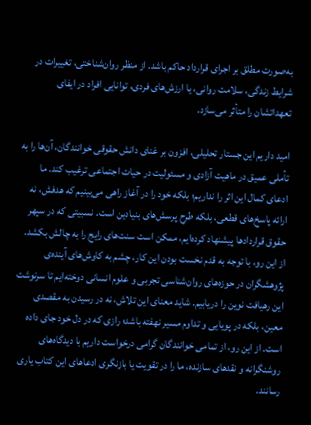به‌صورت مطلق بر اجرای قرارداد حاکم باشد. از منظر روان‌شناختی، تغییرات در شرایط زندگی، سلامت روانی، یا ارزش‌های فردی، توانایی افراد در ایفای تعهداتشان را متأثر می‌سازد.

امید داریم این جستار تحلیلی، افزون بر غنای دانش حقوقی خوانندگان، آن‌ها را به تأملی عمیق در ماهیت آزادی و مسئولیت در حیات اجتماعی ترغیب کند. ما ادعای کمال این اثر را نداریم؛ بلکه خود را در آغاز راهی می‌بینیم که هدفش، نه ارائه پاسخ‌های قطعی، بلکه طرح پرسش‌های بنیادین است. نسبیتی که در سپهر حقوق قراردادها پیشنهاد کرده‌ایم، ممکن است سنت‌های رایج را به چالش بکشد. از این رو، با توجه به قدم نخست بودن این کار، چشم به کاوش‌های آینده‌ی پژوهشگران در حوزه‌های روان‌شناسی تجربی و علوم انسانی دوخته‌ایم تا سرنوشت این رهیافت نوین را دریابیم. شاید معنای این تلاش، نه در رسیدن به مقصدی معین، بلکه در پویایی و تداوم مسیر نهفته باشد؛ رازی که در دل خود جای داده است. از این رو، از تمامی خوانندگان گرامی درخواست داریم با دیدگاه‌های روشنگرانه و نقدهای سازنده، ما را در تقویت یا بازنگری ادعاهای این کتاب یاری رسانند.